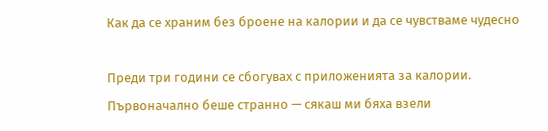Как да се храним без броене на калории и да се чувстваме чудесно

Преди три години се сбогувах с приложенията за калории. Първоначално беше странно — сякаш ми бяха взели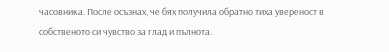часовника. После осъзнах, че бях получила обратно тиха увереност в собственото си чувство за глад и пълнота.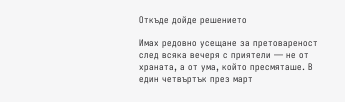Откъде дойде решението

Имах редовно усещане за претовареност след всяка вечеря с приятели — не от храната, а от ума, който пресмяташе. В един четвъртък през март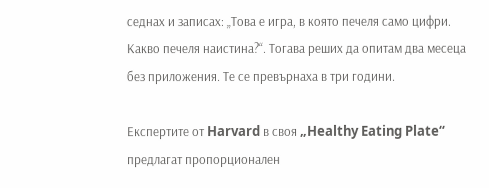седнах и записах: „Това е игра, в която печеля само цифри. Какво печеля наистина?“. Тогава реших да опитам два месеца без приложения. Те се превърнаха в три години.

Експертите от Harvard в своя „Healthy Eating Plate“ предлагат пропорционален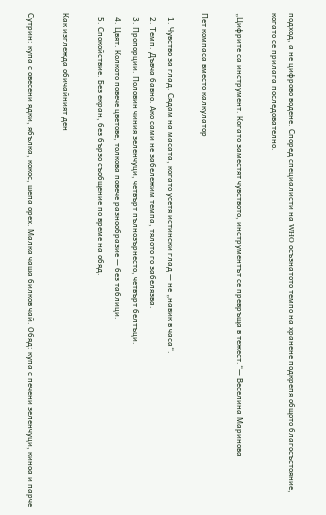подход, а не цифрово водене. Според специалисти на WHO осъзнатото темпо на хранене подкрепя общото благосъстояние, когато се прилага последователно.

„Цифрите са инструмент. Когато заместят чувството, инструментът се превръща в тежест.“— Веселина Маринова

Пет компаса вместо калкулатор

  1. Чувство за глад. Сядам на масата, когато усетя истински глад — не „навик в часа“.
  2. Темп. Дъвча бавно. Ако сами не забележим темпа, тялото го забелязва.
  3. Пропорции. Половин чиния зеленчуци, четвърт пълнозърнесто, четвърт белтъци.
  4. Цвят. Колкото повече цветове, толкова повече разнообразие — без таблици.
  5. Спокойствие. Без екран, без бързо съобщение по време на обяд.

Как изглежда обичайният ден

Сутрин: купа с овесени ядки, ябълка, кокос, шепа орех. Малка чаша билков чай. Обяд: купа с печени зеленчуци, киноа и парче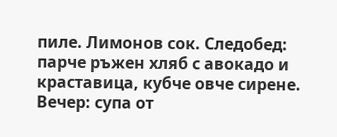пиле. Лимонов сок. Следобед: парче ръжен хляб с авокадо и краставица, кубче овче сирене. Вечер: супа от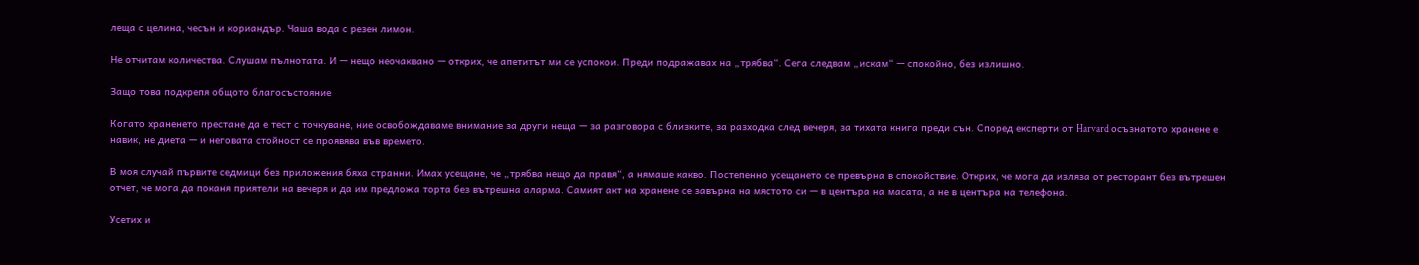леща с целина, чесън и кориандър. Чаша вода с резен лимон.

Не отчитам количества. Слушам пълнотата. И — нещо неочаквано — открих, че апетитът ми се успокои. Преди подражавах на „трябва“. Сега следвам „искам“ — спокойно, без излишно.

Защо това подкрепя общото благосъстояние

Когато храненето престане да е тест с точкуване, ние освобождаваме внимание за други неща — за разговора с близките, за разходка след вечеря, за тихата книга преди сън. Според експерти от Harvard осъзнатото хранене е навик, не диета — и неговата стойност се проявява във времето.

В моя случай първите седмици без приложения бяха странни. Имах усещане, че „трябва нещо да правя“, а нямаше какво. Постепенно усещането се превърна в спокойствие. Открих, че мога да изляза от ресторант без вътрешен отчет, че мога да поканя приятели на вечеря и да им предложа торта без вътрешна аларма. Самият акт на хранене се завърна на мястото си — в центъра на масата, а не в центъра на телефона.

Усетих и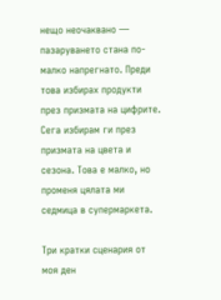нещо неочаквано — пазаруването стана по-малко напрегнато. Преди това избирах продукти през призмата на цифрите. Сега избирам ги през призмата на цвета и сезона. Това е малко, но променя цялата ми седмица в супермаркета.

Три кратки сценария от моя ден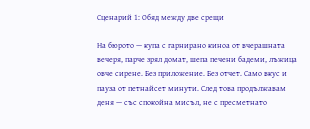Сценарий 1: Обяд между две срещи

На бюрото — купа с гарнирано киноа от вчерашната вечеря, парче зрял домат, шепа печени бадеми, лъжица овче сирене. Без приложение. Без отчет. Само вкус и пауза от петнайсет минути. След това продължавам деня — със спокойна мисъл, не с пресметнато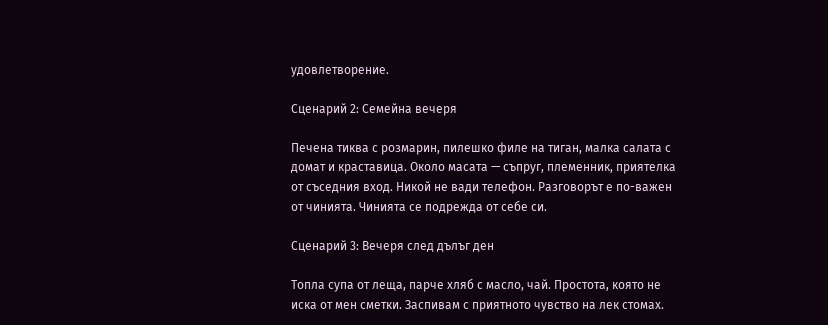удовлетворение.

Сценарий 2: Семейна вечеря

Печена тиква с розмарин, пилешко филе на тиган, малка салата с домат и краставица. Около масата — съпруг, племенник, приятелка от съседния вход. Никой не вади телефон. Разговорът е по-важен от чинията. Чинията се подрежда от себе си.

Сценарий 3: Вечеря след дълъг ден

Топла супа от леща, парче хляб с масло, чай. Простота, която не иска от мен сметки. Заспивам с приятното чувство на лек стомах.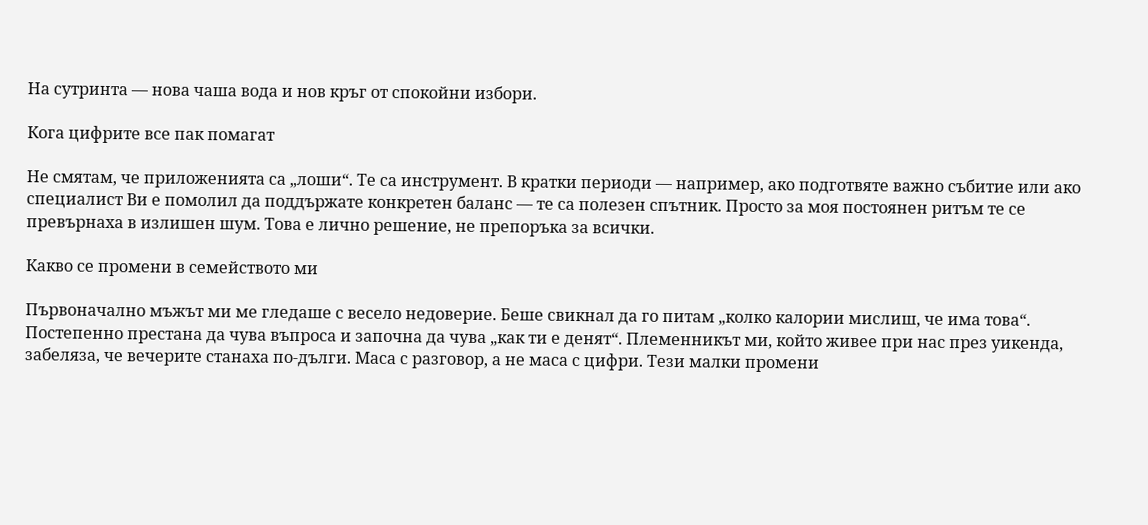На сутринта — нова чаша вода и нов кръг от спокойни избори.

Кога цифрите все пак помагат

Не смятам, че приложенията са „лоши“. Те са инструмент. В кратки периоди — например, ако подготвяте важно събитие или ако специалист Ви е помолил да поддържате конкретен баланс — те са полезен спътник. Просто за моя постоянен ритъм те се превърнаха в излишен шум. Това е лично решение, не препоръка за всички.

Какво се промени в семейството ми

Първоначално мъжът ми ме гледаше с весело недоверие. Беше свикнал да го питам „колко калории мислиш, че има това“. Постепенно престана да чува въпроса и започна да чува „как ти е денят“. Племенникът ми, който живее при нас през уикенда, забеляза, че вечерите станаха по-дълги. Маса с разговор, а не маса с цифри. Тези малки промени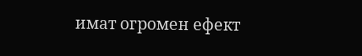имат огромен ефект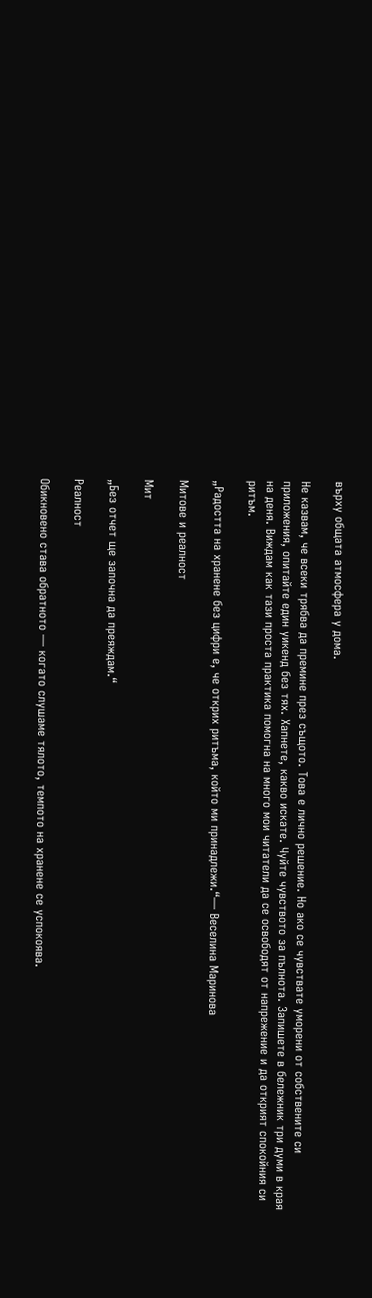върху общата атмосфера у дома.

Не казвам, че всеки трябва да премине през същото. Това е лично решение. Но ако се чувствате уморени от собствените си приложения, опитайте един уикенд без тях. Хапнете, какво искате. Чуйте чувството за пълнота. Запишете в бележник три думи в края на деня. Виждам как тази проста практика помогна на много мои читатели да се освободят от напрежение и да открият спокойния си ритъм.

„Радостта на хранене без цифри е, че открих ритъма, който ми принадлежи.“— Веселина Маринова

Митове и реалност

Мит

„Без отчет ще започна да преяждам.“

Реалност

Обикновено става обратното — когато слушаме тялото, темпото на хранене се успокоява.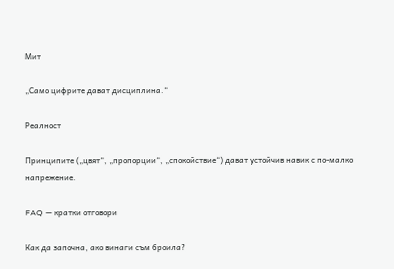Мит

„Само цифрите дават дисциплина.“

Реалност

Принципите („цвят“, „пропорции“, „спокойствие“) дават устойчив навик с по-малко напрежение.

FAQ — кратки отговори

Как да започна, ако винаги съм броила?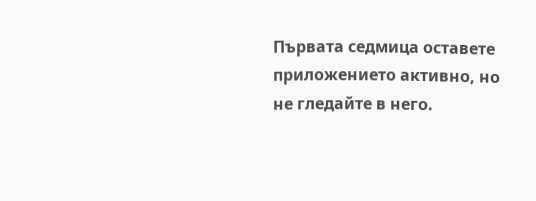Първата седмица оставете приложението активно, но не гледайте в него.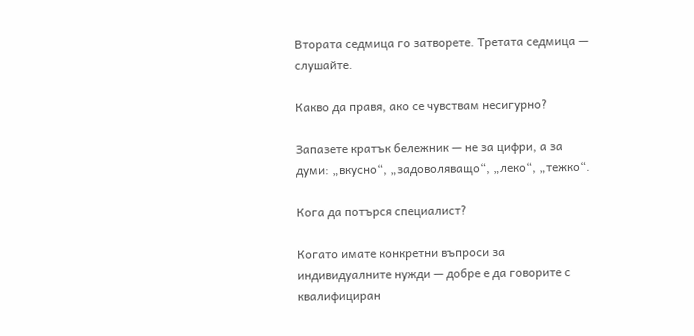Втората седмица го затворете. Третата седмица — слушайте.

Какво да правя, ако се чувствам несигурно?

Запазете кратък бележник — не за цифри, а за думи: „вкусно“, „задоволяващо“, „леко“, „тежко“.

Кога да потърся специалист?

Когато имате конкретни въпроси за индивидуалните нужди — добре е да говорите с квалифициран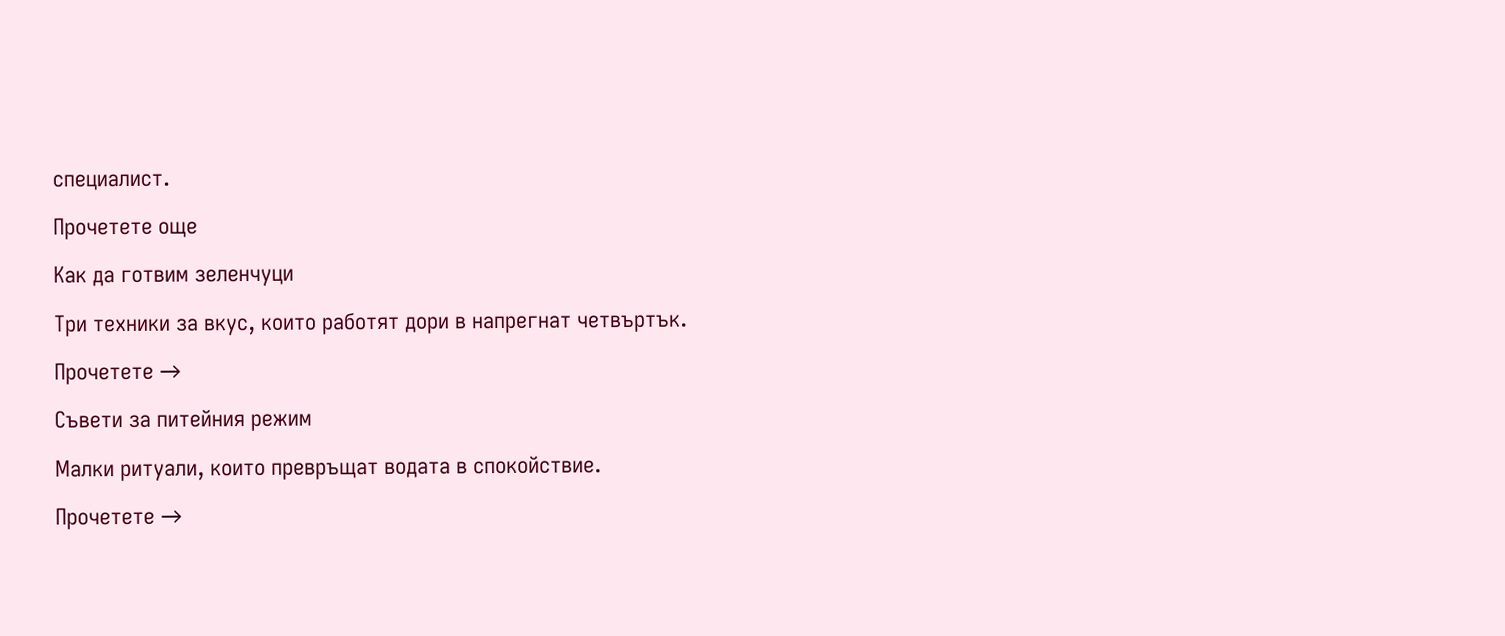специалист.

Прочетете още

Как да готвим зеленчуци

Три техники за вкус, които работят дори в напрегнат четвъртък.

Прочетете →

Съвети за питейния режим

Малки ритуали, които превръщат водата в спокойствие.

Прочетете →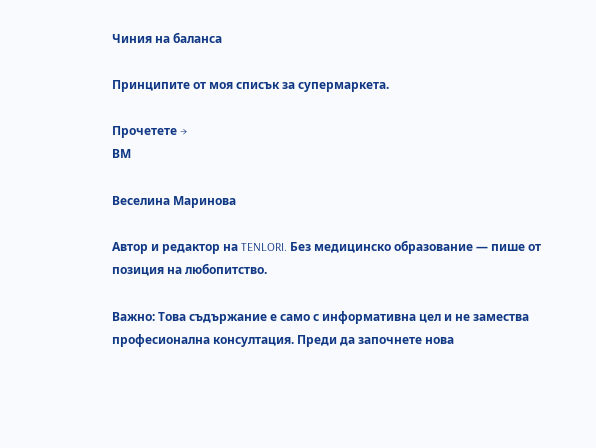Чиния на баланса

Принципите от моя списък за супермаркета.

Прочетете →
ВМ

Веселина Маринова

Автор и редактор на TENLORI. Без медицинско образование — пише от позиция на любопитство.

Важно: Това съдържание е само с информативна цел и не замества професионална консултация. Преди да започнете нова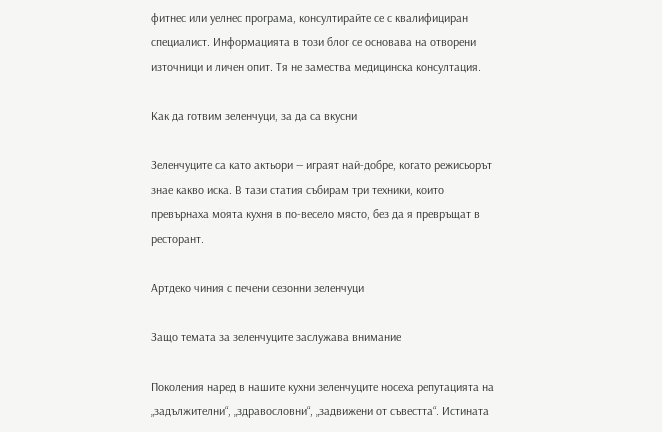фитнес или уелнес програма, консултирайте се с квалифициран специалист. Информацията в този блог се основава на отворени източници и личен опит. Тя не замества медицинска консултация.

Как да готвим зеленчуци, за да са вкусни

Зеленчуците са като актьори — играят най-добре, когато режисьорът знае какво иска. В тази статия събирам три техники, които превърнаха моята кухня в по-весело място, без да я превръщат в ресторант.

Артдеко чиния с печени сезонни зеленчуци

Защо темата за зеленчуците заслужава внимание

Поколения наред в нашите кухни зеленчуците носеха репутацията на „задължителни“, „здравословни“, „задвижени от съвестта“. Истината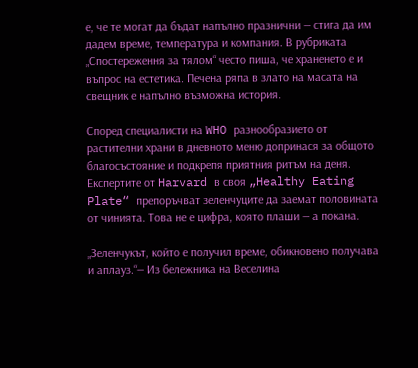е, че те могат да бъдат напълно празнични — стига да им дадем време, температура и компания. В рубриката „Спостереження за тялом“ често пиша, че храненето е и въпрос на естетика. Печена ряпа в злато на масата на свещник е напълно възможна история.

Според специалисти на WHO разнообразието от растителни храни в дневното меню допринася за общото благосъстояние и подкрепя приятния ритъм на деня. Експертите от Harvard в своя „Healthy Eating Plate“ препоръчват зеленчуците да заемат половината от чинията. Това не е цифра, която плаши — а покана.

„Зеленчукът, който е получил време, обикновено получава и аплауз.“— Из бележника на Веселина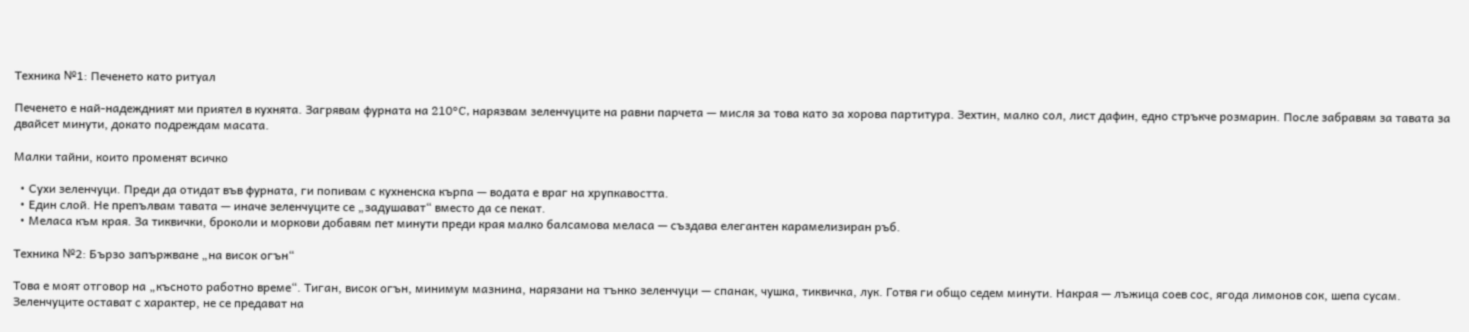Техника №1: Печенето като ритуал

Печенето е най-надеждният ми приятел в кухнята. Загрявам фурната на 210°C, нарязвам зеленчуците на равни парчета — мисля за това като за хорова партитура. Зехтин, малко сол, лист дафин, едно стръкче розмарин. После забравям за тавата за двайсет минути, докато подреждам масата.

Малки тайни, които променят всичко

  • Сухи зеленчуци. Преди да отидат във фурната, ги попивам с кухненска кърпа — водата е враг на хрупкавостта.
  • Един слой. Не препълвам тавата — иначе зеленчуците се „задушават“ вместо да се пекат.
  • Меласа към края. За тиквички, броколи и моркови добавям пет минути преди края малко балсамова меласа — създава елегантен карамелизиран ръб.

Техника №2: Бързо запържване „на висок огън“

Това е моят отговор на „късното работно време“. Тиган, висок огън, минимум мазнина, нарязани на тънко зеленчуци — спанак, чушка, тиквичка, лук. Готвя ги общо седем минути. Накрая — лъжица соев сос, ягода лимонов сок, шепа сусам. Зеленчуците остават с характер, не се предават на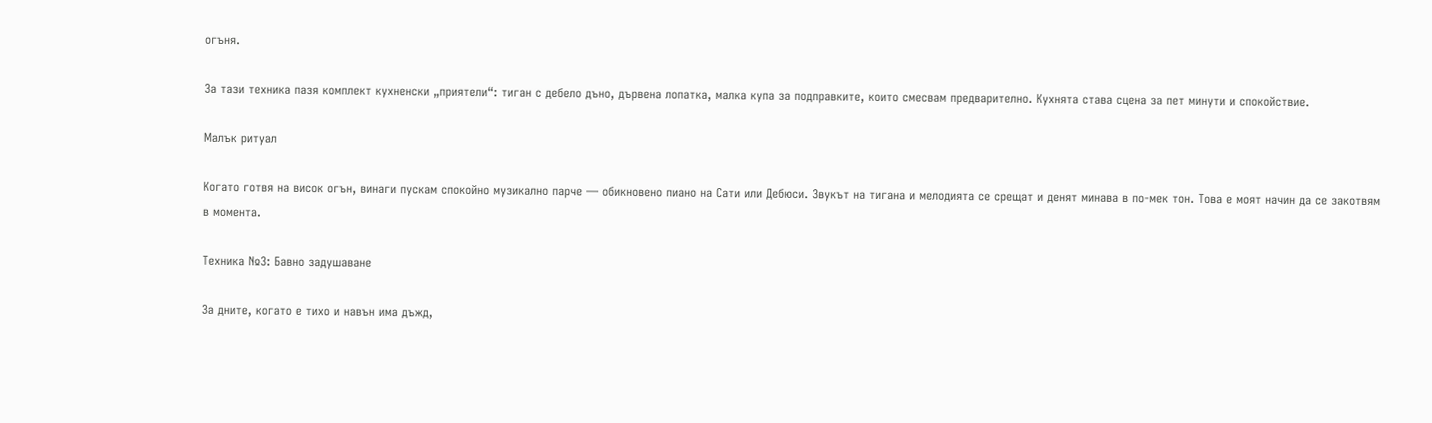огъня.

За тази техника пазя комплект кухненски „приятели“: тиган с дебело дъно, дървена лопатка, малка купа за подправките, които смесвам предварително. Кухнята става сцена за пет минути и спокойствие.

Малък ритуал

Когато готвя на висок огън, винаги пускам спокойно музикално парче — обикновено пиано на Сати или Дебюси. Звукът на тигана и мелодията се срещат и денят минава в по-мек тон. Това е моят начин да се закотвям в момента.

Техника №3: Бавно задушаване

За дните, когато е тихо и навън има дъжд,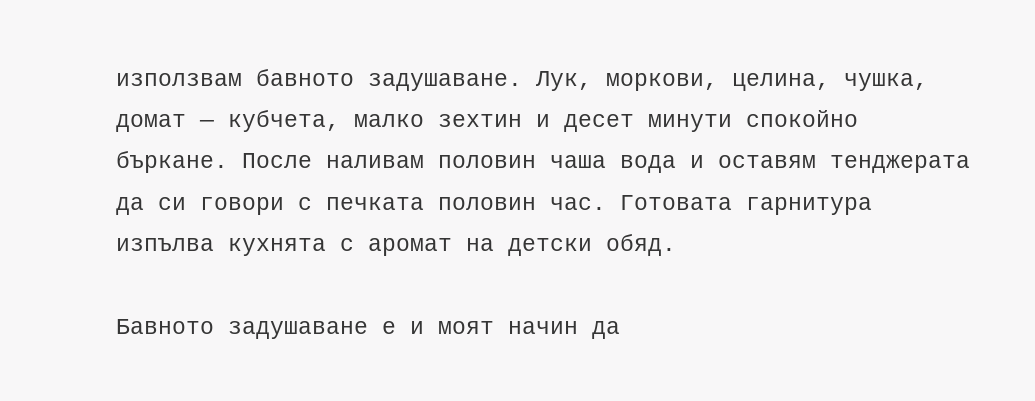използвам бавното задушаване. Лук, моркови, целина, чушка, домат — кубчета, малко зехтин и десет минути спокойно бъркане. После наливам половин чаша вода и оставям тенджерата да си говори с печката половин час. Готовата гарнитура изпълва кухнята с аромат на детски обяд.

Бавното задушаване е и моят начин да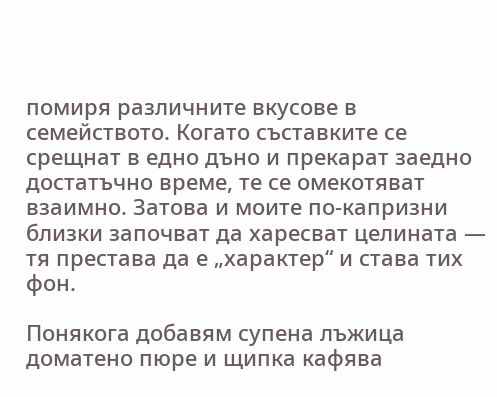помиря различните вкусове в семейството. Когато съставките се срещнат в едно дъно и прекарат заедно достатъчно време, те се омекотяват взаимно. Затова и моите по-капризни близки започват да харесват целината — тя престава да е „характер“ и става тих фон.

Понякога добавям супена лъжица доматено пюре и щипка кафява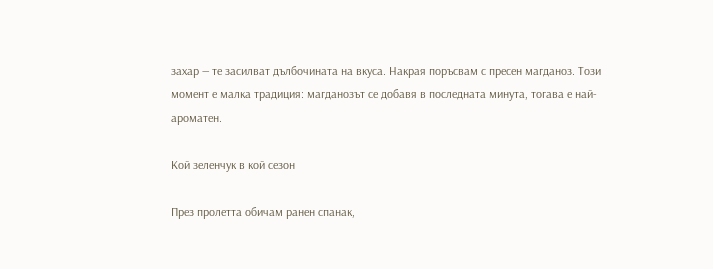захар — те засилват дълбочината на вкуса. Накрая поръсвам с пресен магданоз. Този момент е малка традиция: магданозът се добавя в последната минута, тогава е най-ароматен.

Кой зеленчук в кой сезон

През пролетта обичам ранен спанак,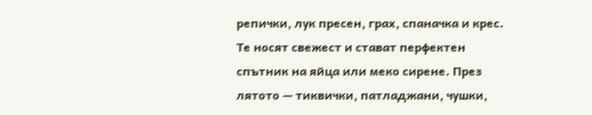репички, лук пресен, грах, спаначка и крес. Те носят свежест и стават перфектен спътник на яйца или меко сирене. През лятото — тиквички, патладжани, чушки,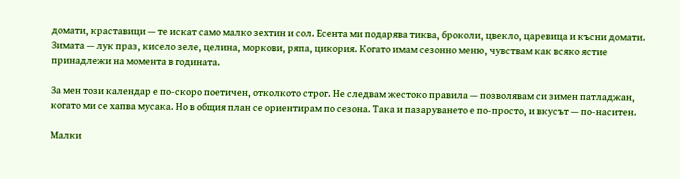домати, краставици — те искат само малко зехтин и сол. Есента ми подарява тиква, броколи, цвекло, царевица и късни домати. Зимата — лук праз, кисело зеле, целина, моркови, ряпа, цикория. Когато имам сезонно меню, чувствам как всяко ястие принадлежи на момента в годината.

За мен този календар е по-скоро поетичен, отколкото строг. Не следвам жестоко правила — позволявам си зимен патладжан, когато ми се хапва мусака. Но в общия план се ориентирам по сезона. Така и пазаруването е по-просто, и вкусът — по-наситен.

Малки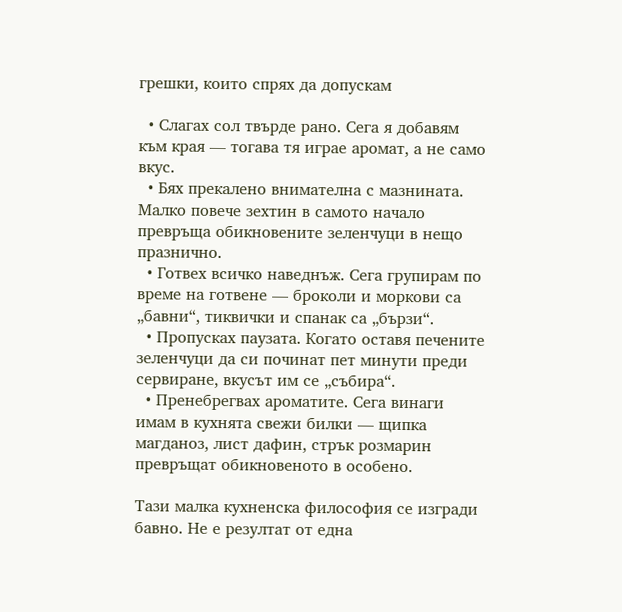грешки, които спрях да допускам

  • Слагах сол твърде рано. Сега я добавям към края — тогава тя играе аромат, а не само вкус.
  • Бях прекалено внимателна с мазнината. Малко повече зехтин в самото начало превръща обикновените зеленчуци в нещо празнично.
  • Готвех всичко наведнъж. Сега групирам по време на готвене — броколи и моркови са „бавни“, тиквички и спанак са „бързи“.
  • Пропусках паузата. Когато оставя печените зеленчуци да си починат пет минути преди сервиране, вкусът им се „събира“.
  • Пренебрегвах ароматите. Сега винаги имам в кухнята свежи билки — щипка магданоз, лист дафин, стрък розмарин превръщат обикновеното в особено.

Тази малка кухненска философия се изгради бавно. Не е резултат от една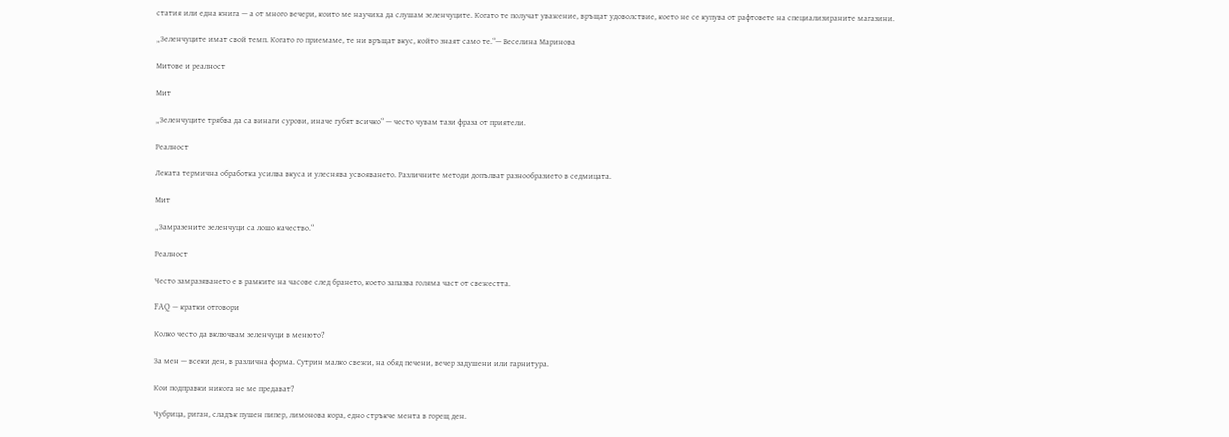статия или една книга — а от много вечери, които ме научиха да слушам зеленчуците. Когато те получат уважение, връщат удоволствие, което не се купува от рафтовете на специализираните магазини.

„Зеленчуците имат свой темп. Когато го приемаме, те ни връщат вкус, който знаят само те.“— Веселина Маринова

Митове и реалност

Мит

„Зеленчуците трябва да са винаги сурови, иначе губят всичко“ — често чувам тази фраза от приятели.

Реалност

Леката термична обработка усилва вкуса и улеснява усвояването. Различните методи допълват разнообразието в седмицата.

Мит

„Замразените зеленчуци са лошо качество.“

Реалност

Често замразяването е в рамките на часове след брането, което запазва голяма част от свежестта.

FAQ — кратки отговори

Колко често да включвам зеленчуци в менюто?

За мен — всеки ден, в различна форма. Сутрин малко свежи, на обяд печени, вечер задушени или гарнитура.

Кои подправки никога не ме предават?

Чубрица, риган, сладък пушен пипер, лимонова кора, едно стръкче мента в горещ ден.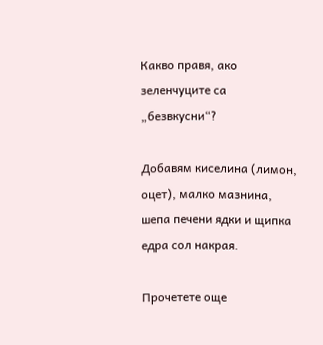Какво правя, ако зеленчуците са „безвкусни“?

Добавям киселина (лимон, оцет), малко мазнина, шепа печени ядки и щипка едра сол накрая.

Прочетете още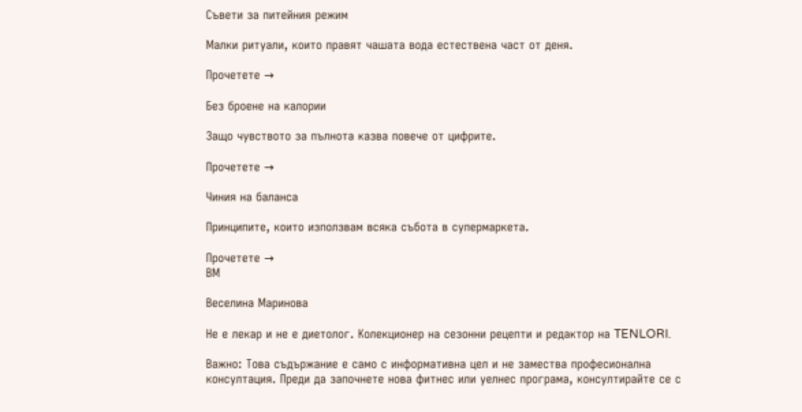Съвети за питейния режим

Малки ритуали, които правят чашата вода естествена част от деня.

Прочетете →

Без броене на калории

Защо чувството за пълнота казва повече от цифрите.

Прочетете →

Чиния на баланса

Принципите, които използвам всяка събота в супермаркета.

Прочетете →
ВМ

Веселина Маринова

Не е лекар и не е диетолог. Колекционер на сезонни рецепти и редактор на TENLORI.

Важно: Това съдържание е само с информативна цел и не замества професионална консултация. Преди да започнете нова фитнес или уелнес програма, консултирайте се с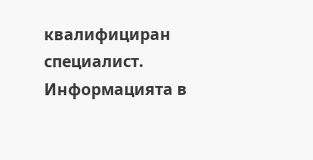квалифициран специалист. Информацията в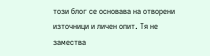този блог се основава на отворени източници и личен опит. Тя не замества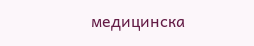медицинска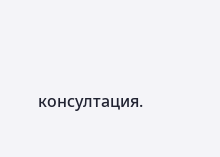консултация.